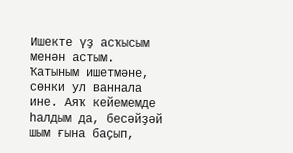Ишекте үҙ асҡысым менән астым. Ҡатыным ишетмәне, сөнки ул ваннала ине. Аяҡ кейемемде һалдым да, бесәйҙәй шым ғына баҫып,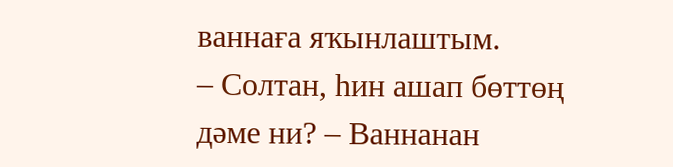ваннаға яҡынлаштым.
– Солтан, һин ашап бөттөң дәме ни? – Ваннанан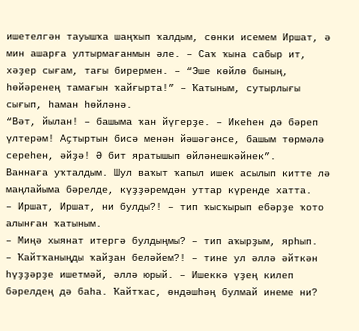ишетелгән тауышҡа шаңҡып ҡалдым, сөнки исемем Иршат, ә мин ашарға ултырмағанмын әле. – Саҡ ҡына сабыр ит, хәҙер сығам, тағы бирермен. – “Эше көйлө бының, һөйәренең тамағын ҡайғырта!” – Ҡатыным, сутырлығы сығып, һаман һөйләнә.
“Вәт, йылан! – башыма ҡан йүгерҙе. – Икеһен дә бәреп үлтерәм! Аҫтыртын бисә менән йәшәгәнсе, башым төрмәлә сереһен, әйҙә! Ә бит яратышып өйләнешкәйнек”.
Ваннаға уҡталдым. Шул ваҡыт ҡапыл ишек асылып китте лә маңлайыма бәрелде, күҙҙәремдән уттар күренде хатта.
– Иршат, Иршат, ни булды?! – тип ҡысҡырып ебәрҙе ҡото алынған ҡатыным.
– Миңә хыянат итергә булдыңмы? – тип аҡырҙым, ярһып.
– Ҡайтҡаныңды ҡайҙан беләйем?! – тине ул әллә әйткән һүҙҙәрҙе ишетмәй, әллә юрый. – Ишеккә үҙең килеп бәрелдең дә баһа. Ҡайтҡас, өндәшһәң булмай инеме ни?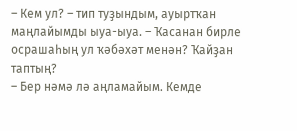– Кем ул? – тип туҙындым, ауыртҡан маңлайымды ыуа-ыуа. – Ҡасанан бирле осрашаһың ул ҡәбәхәт менән? Ҡайҙан таптың?
– Бер нәмә лә аңламайым. Кемде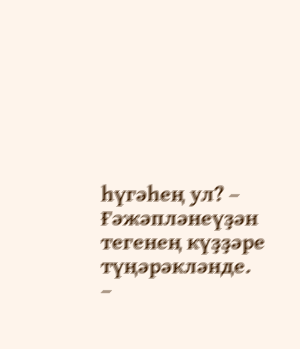һүгәһең ул? – Ғәжәпләнеүҙән тегенең күҙҙәре түңәрәкләнде.
–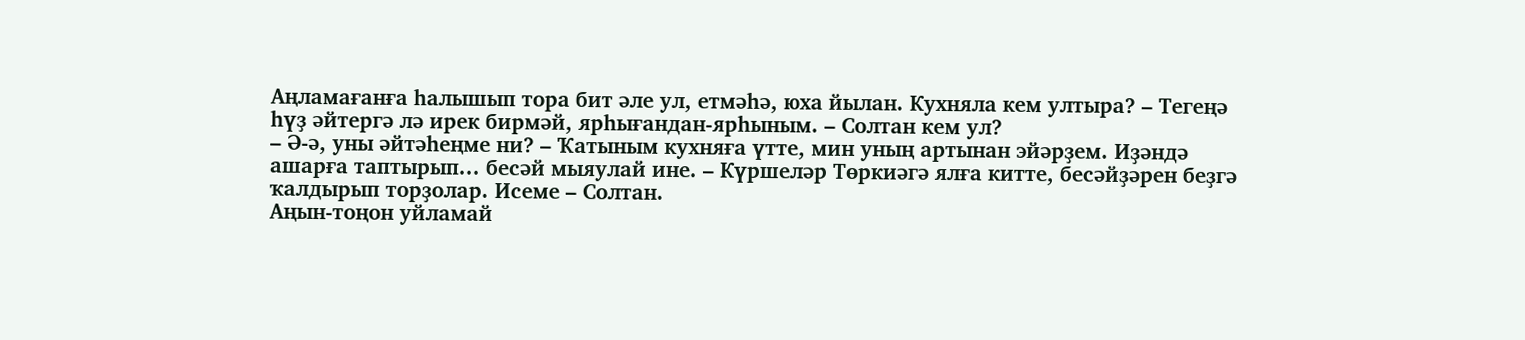Аңламағанға һалышып тора бит әле ул, етмәһә, юха йылан. Кухняла кем ултыра? – Тегеңә һүҙ әйтергә лә ирек бирмәй, ярһығандан-ярһыным. – Солтан кем ул?
– Ә-ә, уны әйтәһеңме ни? – Ҡатыным кухняға үтте, мин уның артынан эйәрҙем. Иҙәндә ашарға таптырып... бесәй мыяулай ине. – Күршеләр Төркиәгә ялға китте, бесәйҙәрен беҙгә ҡалдырып торҙолар. Исеме – Солтан.
Аңын-тоңон уйламай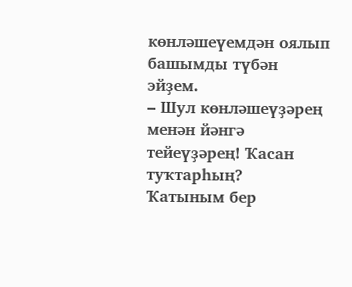көнләшеүемдән оялып башымды түбән эйҙем.
– Шул көнләшеүҙәрең менән йәнгә тейеүҙәрең! Ҡасан туҡтарһың?
Ҡатыным бер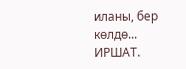иланы, бер көлдө...
ИРШАТ.